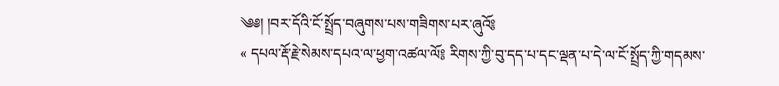༄༅། །བར་དོའི་ངོ་སྤྲོད་བཞུགས་པས་གཟིགས་པར་ཞུའོ༔
« དཔལ་རྡོ་རྗེ་སེམས་དཔའ་ལ་ཕྱག་འཚལ་ལོ༔ རིགས་ཀྱི་བུ་དད་པ་དང་ལྡན་པ་དེ་ལ་ངོ་སྤྲོད་ཀྱི་གདམས་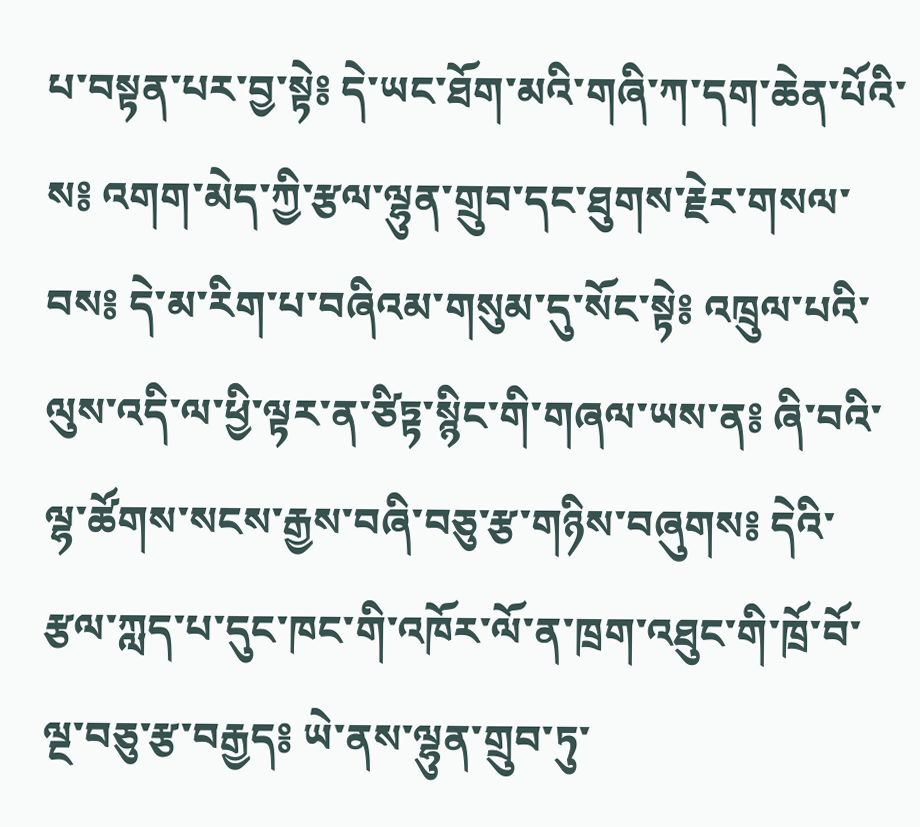པ་བསྟན་པར་བྱ་སྟེ༔ དེ་ཡང་ཐོག་མའི་གཞི་ཀ་དག་ཆེན་པོའི་ས༔ འགག་མེད་ཀྱི་རྩལ་ལྷུན་གྲུབ་དང་ཐུགས་རྗེར་གསལ་བས༔ དེ་མ་རིག་པ་བཞིའམ་གསུམ་དུ་སོང་སྟེ༔ འཁྲུལ་པའི་ལུས་འདི་ལ་ཕྱི་ལྟར་ན་ཙིཏྟ་སྙིང་གི་གཞལ་ཡས་ན༔ ཞི་བའི་ལྷ་ཚོགས་སངས་རྒྱས་བཞི་བཅུ་རྩ་གཉིས་བཞུགས༔ དེའི་རྩལ་ཀླད་པ་དུང་ཁང་གི་འཁོར་ལོ་ན་ཁྲག་འཐུང་གི་ཁྲོ་བོ་ལྔ་བཅུ་རྩ་བརྒྱད༔ ཡེ་ནས་ལྷུན་གྲུབ་ཏུ་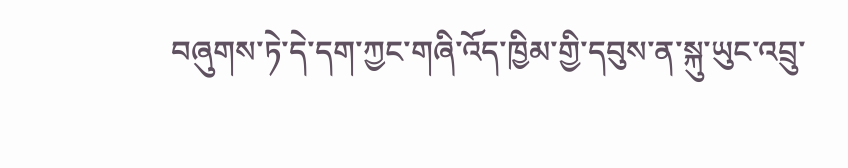བཞུགས་ཏེ་དེ་དག་ཀྱང་གཞི་འོད་ཁྱིམ་གྱི་དབུས་ན་སྐུ་ཡུང་འབྲུ་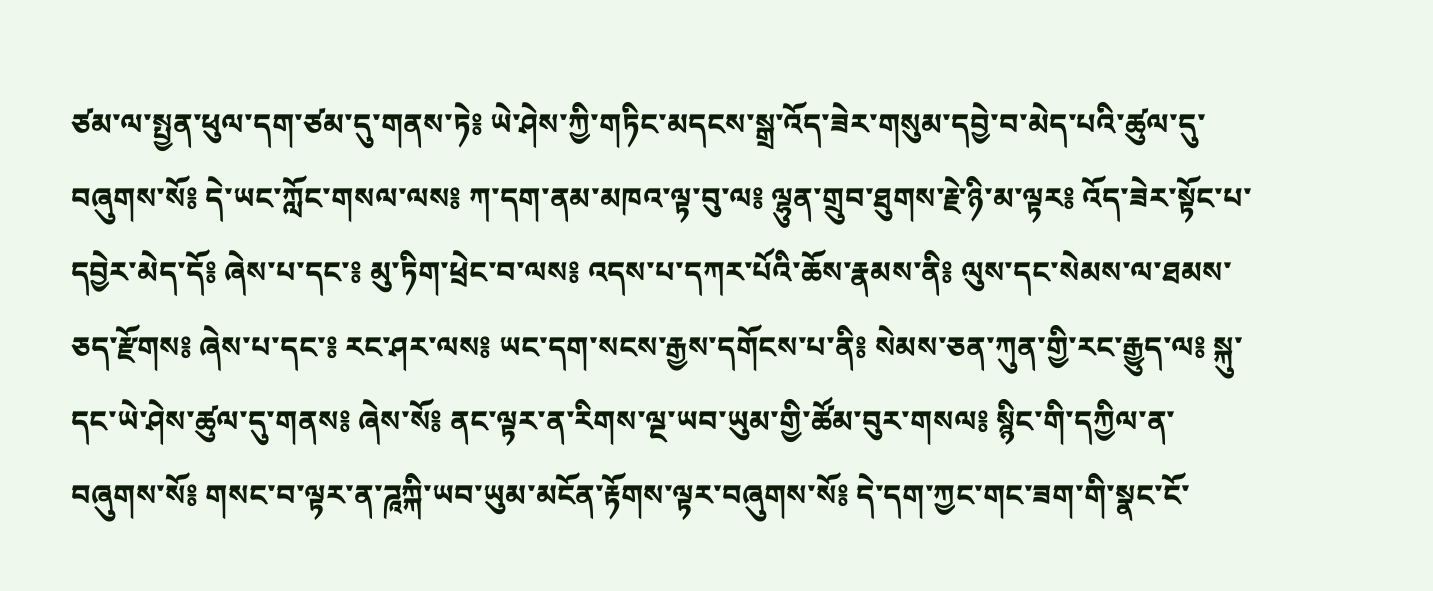ཙམ་ལ་སྤྱན་ཕུལ་དག་ཙམ་དུ་གནས་ཏེ༔ ཡེ་ཤེས་ཀྱི་གཏིང་མདངས་སྒྲ་འོད་ཟེར་གསུམ་དབྱེ་བ་མེད་པའི་ཚུལ་དུ་བཞུགས་སོ༔ དེ་ཡང་ཀློང་གསལ་ལས༔ ཀ་དག་ནམ་མཁའ་ལྟ་བུ་ལ༔ ལྷུན་གྲུབ་ཐུགས་རྗེ་ཉི་མ་ལྟར༔ འོད་ཟེར་སྟོང་པ་དབྱེར་མེད་དོ༔ ཞེས་པ་དང་༔ མུ་ཏིག་ཕྲེང་བ་ལས༔ འདས་པ་དཀར་པོའི་ཆོས་རྣམས་ནི༔ ལུས་དང་སེམས་ལ་ཐམས་ཅད་རྫོགས༔ ཞེས་པ་དང་༔ རང་ཤར་ལས༔ ཡང་དག་སངས་རྒྱས་དགོངས་པ་ནི༔ སེམས་ཅན་ཀུན་གྱི་རང་རྒྱུད་ལ༔ སྐུ་དང་ཡེ་ཤེས་ཚུལ་དུ་གནས༔ ཞེས་སོ༔ ནང་ལྟར་ན་རིགས་ལྔ་ཡབ་ཡུམ་གྱི་ཚོམ་བུར་གསལ༔ སྙིང་གི་དཀྱིལ་ན་བཞུགས་སོ༔ གསང་བ་ལྟར་ན་ཌཱཀྐི་ཡབ་ཡུམ་མངོན་རྟོགས་ལྟར་བཞུགས་སོ༔ དེ་དག་ཀྱང་གང་ཟག་གི་སྣང་ངོ་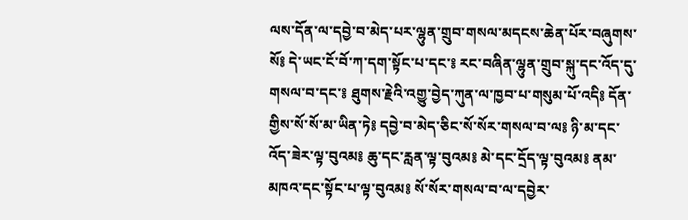ལས་དོན་ལ་དབྱེ་བ་མེད་པར་ལྷུན་གྲུབ་གསལ་མདངས་ཆེན་པོར་བཞུགས་སོ༔ དེ་ཡང་ངོ་བོ་ཀ་དག་སྟོང་པ་དང་༔ རང་བཞིན་ལྷུན་གྲུབ་སྐུ་དང་འོད་དུ་གསལ་བ་དང་༔ ཐུགས་རྗེའི་འགྱུ་བྱེད་ཀུན་ལ་ཁྱབ་པ་གསུམ་པོ་འདི༔ དོན་གྱིས་སོ་སོ་མ་ཡིན་ཏེ༔ དབྱེ་བ་མེད་ཅིང་སོ་སོར་གསལ་བ་ལ༔ ཉི་མ་དང་འོད་ཟེར་ལྟ་བུའམ༔ ཆུ་དང་རླན་ལྟ་བུའམ༔ མེ་དང་དྲོད་ལྟ་བུའམ༔ ནམ་མཁའ་དང་སྟོང་པ་ལྟ་བུའམ༔ སོ་སོར་གསལ་བ་ལ་དབྱེར་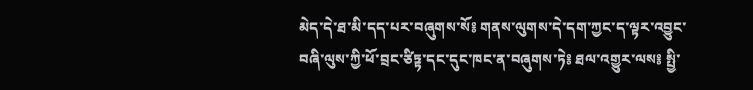མེད་དེ་ཐ་མི་དད་པར་བཞུགས་སོ༔ གནས་ལུགས་དེ་དག་ཀྱང་ད་ལྟར་འབྱུང་བཞི་ལུས་ཀྱི་ཕོ་བྲང་ཙིཏྟ་དང་དུང་ཁང་ན་བཞུགས་ཏེ༔ ཐལ་འགྱུར་ལས༔ སྤྱི་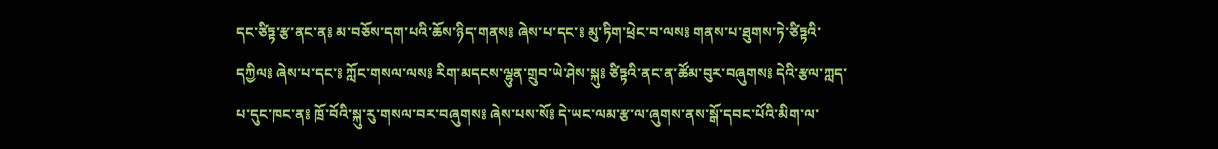དང་ཙིཏྟ་རྩ་ནང་ན༔ མ་བཅོས་དག་པའི་ཆོས་ཉིད་གནས༔ ཞེས་པ་དང་༔ མུ་ཏིག་ཕྲེང་བ་ལས༔ གནས་པ་ཐུགས་ཏེ་ཙིཏྟའི་དཀྱིལ༔ ཞེས་པ་དང་༔ ཀློང་གསལ་ལས༔ རིག་མདངས་ལྷུན་གྲུབ་ཡེ་ཤེས་སྐུ༔ ཙིཏྟའི་ནང་ན་ཚོམ་བུར་བཞུགས༔ དེའི་རྩལ་ཀླད་པ་དུང་ཁང་ན༔ ཁྲོ་བོའི་སྐུ་རུ་གསལ་བར་བཞུགས༔ ཞེས་པས་སོ༔ དེ་ཡང་ལམ་རྩ་ལ་ཞུགས་ནས་སྒོ་དབང་པོའི་མིག་ལ་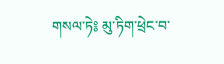གསལ་ཏེ༔ མུ་ཏིག་ཕྲེང་བ་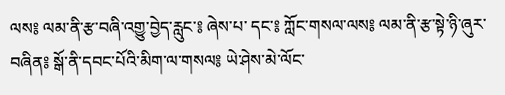ལས༔ ལམ་ནི་རྩ་བཞི་འགྱུ་བྱེད་རླུང་༔ ཞེས་པ་ དང་༔ ཀློང་གསལ་ལས༔ ལམ་ནི་རྩ་སྟེ་ཉི་ཞུར་བཞིན༔ སྒོ་ནི་དབང་པོའི་མིག་ལ་གསལ༔ ཡེ་ཤེས་མེ་ལོང་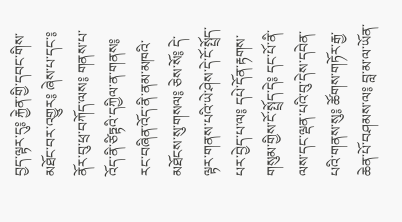བྱད་ལྟར་དུ༔ རྐྱེན་གྱི་དབང་གིས་མཐོང་བར་འགྱུར༔ ཞེས་པ་དང་༔ ནོར་བུ་ཕྲ་བཀོད་ལས༔ གནས་པ་འོད་ནི་ཙིཏྟའི་དཀྱིལ་ན་གནས༔ རང་བཞིན་འོད་ནི་ནམ་མཁའི་མཐོངས་སུ་གསལ༔ ཅེས་སོ༔ དེ་ལྟར་གནས་པའི་ཡེ་ཤེས་དེ་ངོ་སྤྲོད་པར་བྱེད་པ་ལ༔ དཔེ་དོན་རྟགས་གསུམ་གྱིས་ངོ་སྤྲོད་དེ༔ དང་པོ་ནི་ལས་དང་ལྡན་པའི་བུ་དེས་དབེན་པའི་གནས་སུ༔ ཚོགས་གཏོར་རྒྱ་ཆེན་པོ་བཤམས་ལ༔ བླ་མ་ལ་ཡོན་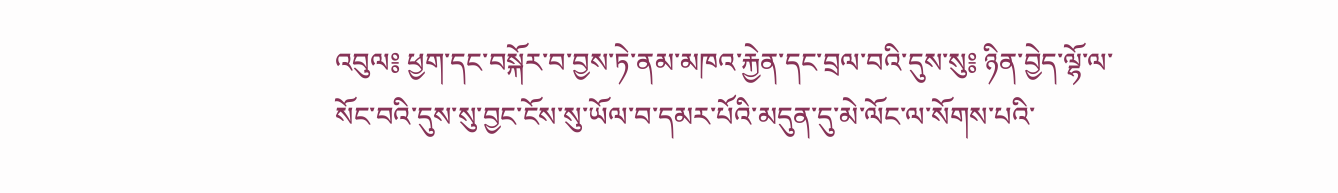འབུལ༔ ཕྱག་དང་བསྐོར་བ་བྱས་ཏེ་ནམ་མཁའ་རྐྱེན་དང་བྲལ་བའི་དུས་སུ༔ ཉིན་བྱེད་ལྷོ་ལ་སོང་བའི་དུས་སུ་བྱང་ངོས་སུ་ཡོལ་བ་དམར་པོའི་མདུན་དུ་མེ་ལོང་ལ་སོགས་པའི་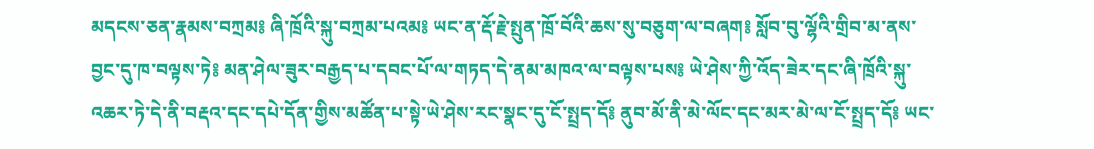མདངས་ཅན་རྣམས་བཀྲམ༔ ཞི་ཁྲོའི་སྐུ་བཀྲམ་པའམ༔ ཡང་ན་རྡོ་རྗེ་སྤུན་ཁྲོ་བོའི་ཆས་སུ་བཅུག་ལ་བཞག༔ སློབ་བུ་ལྷོའི་གྲིབ་མ་ནས་བྱང་དུ་ཁ་བལྟས་ཏེ༔ མན་ཤེལ་ཟུར་བརྒྱད་པ་དབང་པོ་ལ་གཏད་དེ་ནམ་མཁའ་ལ་བལྟས་པས༔ ཡེ་ཤེས་ཀྱི་འོད་ཟེར་དང་ཞི་ཁྲོའི་སྐུ་འཆར་ཏེ་དེ་ནི་བརྡའ་དང་དཔེ་དོན་གྱིས་མཚོན་པ་སྟེ་ཡེ་ཤེས་རང་སྣང་དུ་ངོ་སྤྲད་དོ༔ ནུབ་མོ་ནི་མེ་ལོང་དང་མར་མེ་ལ་ངོ་སྤྲད་དོ༔ ཡང་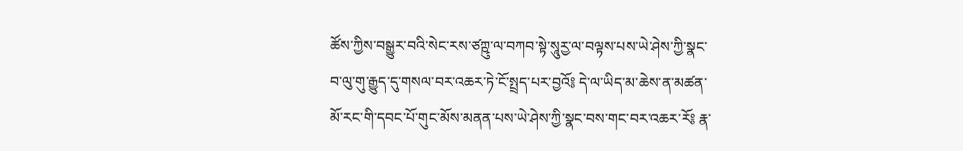ཚོས་ཀྱིས་བསྒྱུར་བའི་སེང་རས་ཙཀྵུ་ལ་བཀབ་སྟེ་སཱུརྱ་ལ་བལྟས་པས་ཡེ་ཤེས་ཀྱི་སྣང་བ་ལུ་གུ་རྒྱུད་དུ་གསལ་བར་འཆར་ཏེ་ངོ་སྤྲད་པར་བྱའོ༔ དེ་ལ་ཡིད་མ་ཆེས་ན་མཚན་མོ་རང་གི་དབང་པོ་གུང་མོས་མནན་པས་ཡེ་ཤེས་ཀྱི་སྣང་བས་གང་བར་འཆར་རོ༔ རྣ་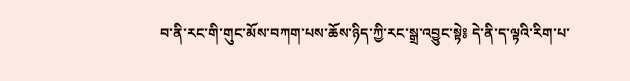བ་ནི་རང་གི་གུང་མོས་བཀག་པས་ཆོས་ཉིད་ཀྱི་རང་སྒྲ་འབྱུང་སྟེ༔ དེ་ནི་ད་ལྟའི་རིག་པ་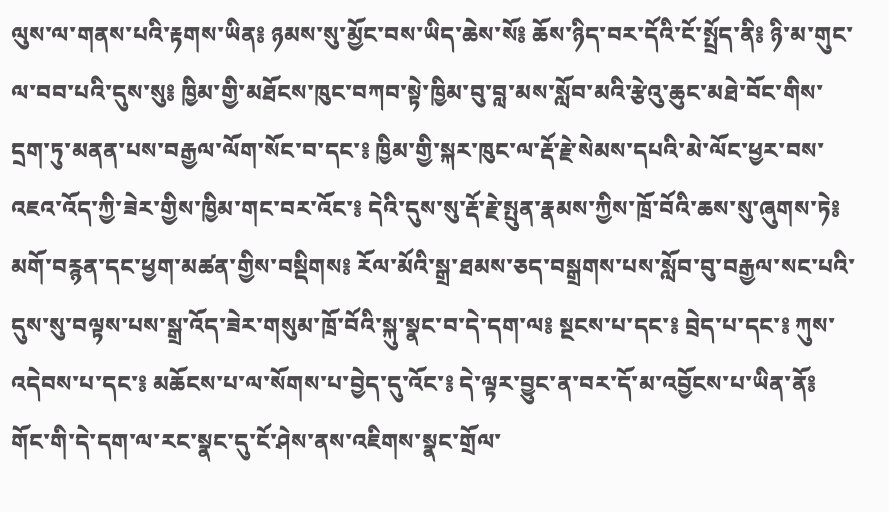ལུས་ལ་གནས་པའི་རྟགས་ཡིན༔ ཉམས་སུ་མྱོང་བས་ཡིད་ཆེས་སོ༔ ཆོས་ཉིད་བར་དོའི་ངོ་སྤྲོད་ནི༔ ཉི་མ་གུང་ལ་བབ་པའི་དུས་སུ༔ ཁྱིམ་གྱི་མཐོངས་ཁུང་བཀབ་སྟེ་ཁྱིམ་བུ་བླ་མས་སློབ་མའི་རྩེའུ་ཆུང་མཐེ་བོང་གིས་དྲག་ཏུ་མནན་པས་བརྒྱལ་ལོག་སོང་བ་དང་༔ ཁྱིམ་གྱི་སྐར་ཁུང་ལ་རྡོ་རྗེ་སེམས་དཔའི་མེ་ལོང་ཕྱར་བས་འཇའ་འོད་ཀྱི་ཟེར་གྱིས་ཁྱིམ་གང་བར་འོང་༔ དེའི་དུས་སུ་རྡོ་རྗེ་སྤུན་རྣམས་ཀྱིས་ཁྲོ་བོའི་ཆས་སུ་ཞུགས་ཏེ༔ མགོ་བརྙན་དང་ཕྱག་མཚན་གྱིས་བསྡིགས༔ རོལ་མོའི་སྒྲ་ཐམས་ཅད་བསྒྲགས་པས་སློབ་བུ་བརྒྱལ་སང་པའི་དུས་སུ་བལྟས་པས་སྒྲ་འོད་ཟེར་གསུམ་ཁྲོ་བོའི་སྐུ་སྣང་བ་དེ་དག་ལ༔ སྔངས་པ་དང་༔ བྲེད་པ་དང་༔ ཀུས་འདེབས་པ་དང་༔ མཆོངས་པ་ལ་སོགས་པ་བྱེད་དུ་འོང་༔ དེ་ལྟར་བྱུང་ན་བར་དོ་མ་འབྱོངས་པ་ཡིན་ནོ༔ གོང་གི་དེ་དག་ལ་རང་སྣང་དུ་ངོ་ཤེས་ནས་འཇིགས་སྣང་གྲོལ་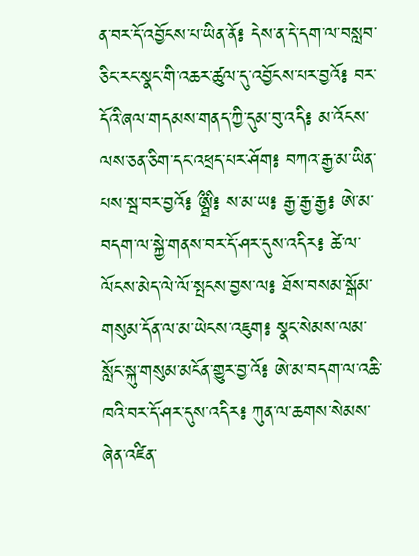ན་བར་དོ་འབྱོངས་པ་ཡིན་ནོ༔ དེས་ན་དེ་དག་ལ་བསླབ་ཅིང་རང་སྣང་གི་འཆར་ཚུལ་དུ་འབྱོངས་པར་བྱའོ༔ བར་དོའི་ཞལ་གདམས་གནད་ཀྱི་དུམ་བུ་འདི༔ མ་འོངས་ལས་ཅན་ཅིག་དང་འཕྲད་པར་ཤོག༔ བཀའ་རྒྱ་མ་ཡིན་པས་སྦ་བར་བྱའོ༔ ཨྠིྀ༔ ས་མ་ཡ༔ རྒྱ་རྒྱ་རྒྱ༔ ཨེ་མ་བདག་ལ་སྐྱེ་གནས་བར་དོ་ཤར་དུས་འདིར༔ ཚེ་ལ་ལོངས་མེད་ལེ་ལོ་སྤངས་བྱས་ལ༔ ཐོས་བསམ་སྒོམ་གསུམ་དོན་ལ་མ་ཡེངས་འཇུག༔ སྣང་སེམས་ལམ་སློང་སྐུ་གསུམ་མངོན་གྱུར་བྱ་འོ༔ ཨེ་མ་བདག་ལ་འཆི་ཁའི་བར་དོ་ཤར་དུས་འདིར༔ ཀུན་ལ་ཆགས་སེམས་ཞེན་འཛིན་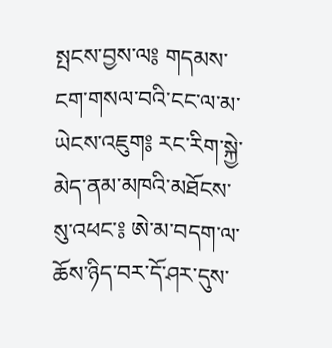སྤངས་བྱས་ལ༔ གདམས་ངག་གསལ་བའི་ངང་ལ་མ་ཡེངས་འཇུག༔ རང་རིག་སྐྱེ་མེད་ནམ་མཁའི་མཐོངས་སུ་འཕང་༔ ཨེ་མ་བདག་ལ་ཆོས་ཉིད་བར་དོ་ཤར་དུས་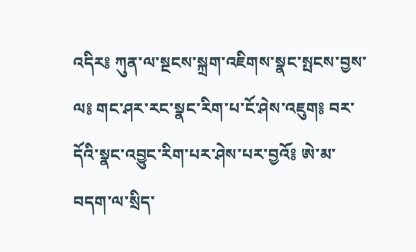འདིར༔ ཀུན་ལ་སྔངས་སྐྲག་འཇིགས་སྣང་སྤངས་བྱས་ལ༔ གང་ཤར་རང་སྣང་རིག་པ་ངོ་ཤེས་འཇུག༔ བར་དོའི་སྣང་འབྱུང་རིག་པར་ཤེས་པར་བྱའོ༔ ཨེ་མ་བདག་ལ་སྲིད་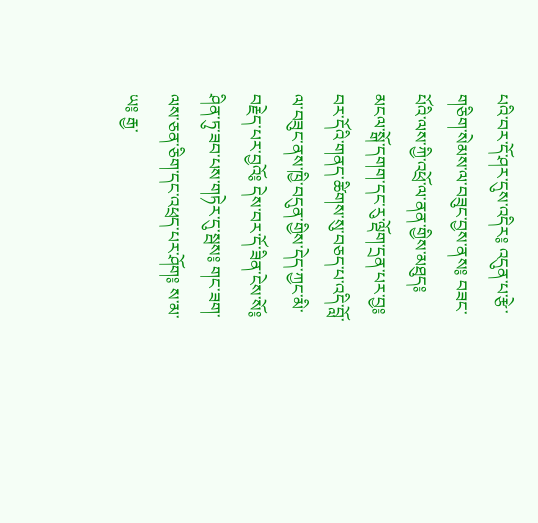པའི་བར་དོ་ཤར་དུས་འདིར༔ འདུན་པ་རྩེ་གཅིག་སེམས་ལ་བཟུང་བྱས་ནས༔ བཟང་པོའི་ལས་ཀྱི་འཕྲོ་ལ་ནན་གྱིས་མཐུད༔ མངལ་སྒོ་དགག་དང་རུ་ལྡོག་དྲན་པར་བྱ༔ བར་དོའི་གནད་ཚིགས་སུ་བཅད་པ་འདི་བློ་ལ་བཟུང་ནས་ཁྱི་བདུན་གྱིས་དེད་ཀྱང་མི་བརྗེད་པར་བྱའོ༔ དེས་བར་དོ་ཟིན་ངེས་སོ༔ ཤིན་ཏུ་ཟབ་པས་གཏེར་དུ་སྦས༔ གང་ཟག་ལས་ཅན་ཅིག་དང་འཕྲད་པར་ཤོག༔ ས་མ་ཡ༔ རྒྱ་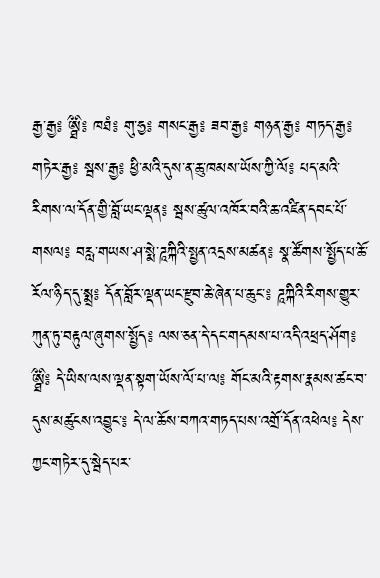རྒྱ་རྒྱ༔ ཨྠིྀ༔ ཁཐཾ༔ གུ་ཧྱ༔ གསང་རྒྱ༔ ཟབ་རྒྱ༔ གཉན་རྒྱ༔ གཏད་རྒྱ༔ གཏེར་རྒྱ༔ སྦས་རྒྱ༔ ཕྱི་མའི་དུས་ན་ཆུ་ཁམས་ཡོས་ཀྱི་ལོ༔ པད་མའི་རིགས་ལ་དོན་གྱི་བློ་ཡང་ལྡན༔ སྦས་ཚུལ་འཁོར་བའི་ཆ་འཛིན་དབང་པོ་གསལ༔ བརླ་གཡས་ཤ་སྨེ་ཌཱཀྐིའི་སྤྱན་འདྲས་མཚན༔ སྣ་ཚོགས་སྤྱོད་པ་ཆོ་རོལ་ཉིད་དུ་སྨྲ༔ དོན་བློར་ལྡན་ཡང་རྫུབ་ཆེ་ཞེན་པ་ཆུང་༔ ཌཱཀྐིའི་རིགས་གྱུར་ཀུན་ཏུ་བརྟུལ་ཞུགས་སྤྱོད༔ ལས་ཅན་དེ་དང་གདམས་པ་འདི་འཕྲད་ཤོག༔ ཨྠིྀ༔ དེ་ཡིས་ལས་ལྡན་སྟག་ཡོས་ལོ་པ་ལ༔ གོང་མའི་རྟགས་རྣམས་ཚང་བ་དུས་མཚུངས་འབྱུང་༔ དེ་ལ་ཆོས་བཀའ་གཏད་པས་འགྲོ་དོན་འཕེལ༔ དེས་ཀྱང་གཏེར་དུ་སྦེད་པར་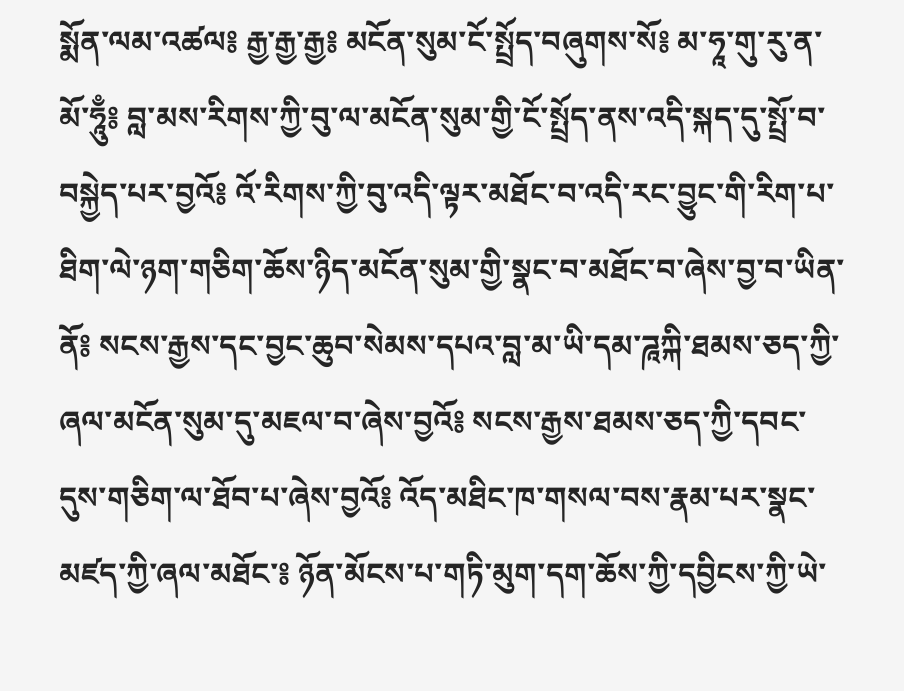སྨོན་ལམ་འཚལ༔ རྒྱ་རྒྱ་རྒྱ༔ མངོན་སུམ་ངོ་སྤྲོད་བཞུགས་སོ༔ མ་ཧཱ་གུ་རུ་ན་མོ་ཧཱུྃ༔ བླ་མས་རིགས་ཀྱི་བུ་ལ་མངོན་སུམ་གྱི་ངོ་སྤྲོད་ནས་འདི་སྐད་དུ་སྤྲོ་བ་བསྐྱེད་པར་བྱའོ༔ འོ་རིགས་ཀྱི་བུ་འདི་ལྟར་མཐོང་བ་འདི་རང་བྱུང་གི་རིག་པ་ཐིག་ལེ་ཉག་གཅིག་ཆོས་ཉིད་མངོན་སུམ་གྱི་སྣང་བ་མཐོང་བ་ཞེས་བྱ་བ་ཡིན་ནོ༔ སངས་རྒྱས་དང་བྱང་ཆུབ་སེམས་དཔའ་བླ་མ་ཡི་དམ་ཌཱཀྐི་ཐམས་ཅད་ཀྱི་ཞལ་མངོན་སུམ་དུ་མཇལ་བ་ཞེས་བྱའོ༔ སངས་རྒྱས་ཐམས་ཅད་ཀྱི་དབང་དུས་གཅིག་ལ་ཐོབ་པ་ཞེས་བྱའོ༔ འོད་མཐིང་ཁ་གསལ་བས་རྣམ་པར་སྣང་མཛད་ཀྱི་ཞལ་མཐོང་༔ ཉོན་མོངས་པ་གཏི་མུག་དག་ཆོས་ཀྱི་དབྱིངས་ཀྱི་ཡེ་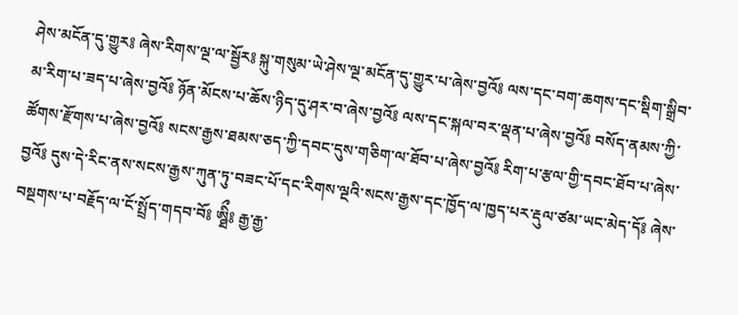ཤེས་མངོན་དུ་གྱུར༔ ཞེས་རིགས་ལྔ་ལ་སྦྱོར༔ སྐུ་གསུམ་ཡེ་ཤེས་ལྔ་མངོན་དུ་གྱུར་པ་ཞེས་བྱའོ༔ ལས་དང་བག་ཆགས་དང་སྡིག་སྒྲིབ་མ་རིག་པ་ཟད་པ་ཞེས་བྱའོ༔ ཉོན་མོངས་པ་ཆོས་ཉིད་དུ་ཤར་བ་ཞེས་བྱའོ༔ ལས་དང་སྐལ་བར་ལྡན་པ་ཞེས་བྱའོ༔ བསོད་ནམས་ཀྱི་ཚོགས་རྫོགས་པ་ཞེས་བྱའོ༔ སངས་རྒྱས་ཐམས་ཅད་ཀྱི་དབང་དུས་གཅིག་ལ་ཐོབ་པ་ཞེས་བྱའོ༔ རིག་པ་རྩལ་གྱི་དབང་ཐོབ་པ་ཞེས་བྱའོ༔ དུས་དེ་རིང་ནས་སངས་རྒྱས་ཀུན་ཏུ་བཟང་པོ་དང་རིགས་ལྔའི་སངས་རྒྱས་དང་ཁྱོད་ལ་ཁྱད་པར་རྡུལ་ཙམ་ཡང་མེད་དོ༔ ཞེས་བསྔགས་པ་བརྗོད་ལ་ངོ་སྤྲོད་གདབ་བོ༔ ཨྠིྀ༔ རྒྱ་རྒྱ་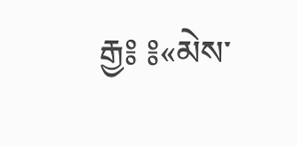རྒྱ༔ ༔«མེས་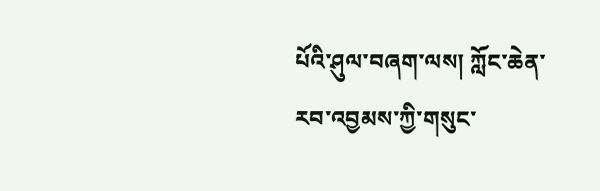པོའི་ཤུལ་བཞག་ལས། ཀློང་ཆེན་རབ་འབྱམས་ཀྱི་གསུང་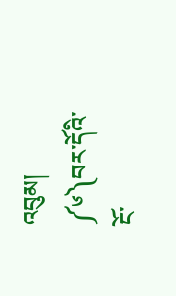འབུམ། ༼༦༽བར་དོའི་ངོ་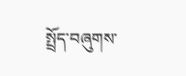སྤྲོད་བཞུགས་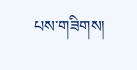པས་གཟིགས།